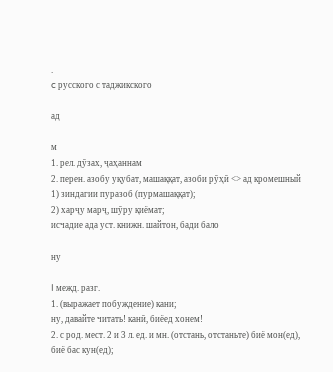.
c русского с таджикского

ад

м
1. рел. дӯзах, ҷаҳаннам
2. перен. азобу уқубат, машаққат, азоби рӯҳӣ <> ад кромешный
1) зиндагии пуразоб (пурмашаққат);
2) харҷу марҷ, шӯру қиёмат;
исчадие ада уст. книжн. шайтон, бади бало

ну

I межд. разг.
1. (выражает побуждение) кани;
ну, давайте читать! канӣ, биёед хонем!
2. с род. мест. 2 и 3 л. ед. и мн. (отстань, отстаньте) биё мон(ед), биё бас кун(ед);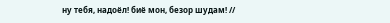ну тебя, надоёл! биё мон, безор шудам! //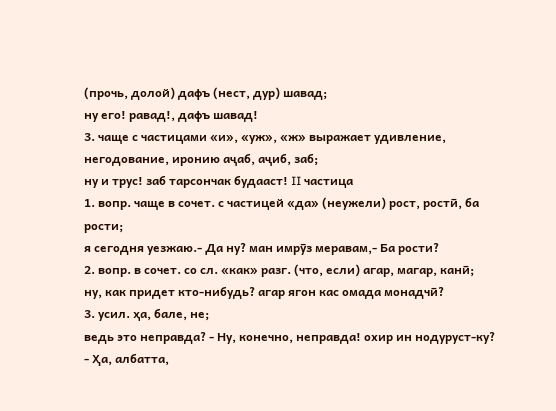(прочь, долой) дафъ (нест, дур) шавад;
ну его! равад!, дафъ шавад!
3. чаще с частицами «и», «уж», «ж» выражает удивление, негодование, иронию аҷаб, аҷиб, заб;
ну и трус! заб тарсончак будааст! II частица
1. вопр. чаще в сочет. с частицей «да» (неужели) рост, ростӣ, ба рости;
я сегодня уезжаю.- Да ну? ман имрӯз меравам,- Ба рости?
2. вопр. в сочет. со сл. «как» разг. (что, если) агар, магар, канӣ;
ну, как придет кто-нибудь? агар ягон кас омада монадчӣ?
3. усил. ҳа, бале, не;
ведь это неправда? - Ну, конечно, неправда! охир ин нодуруст-ку? - Ҳа, албатта,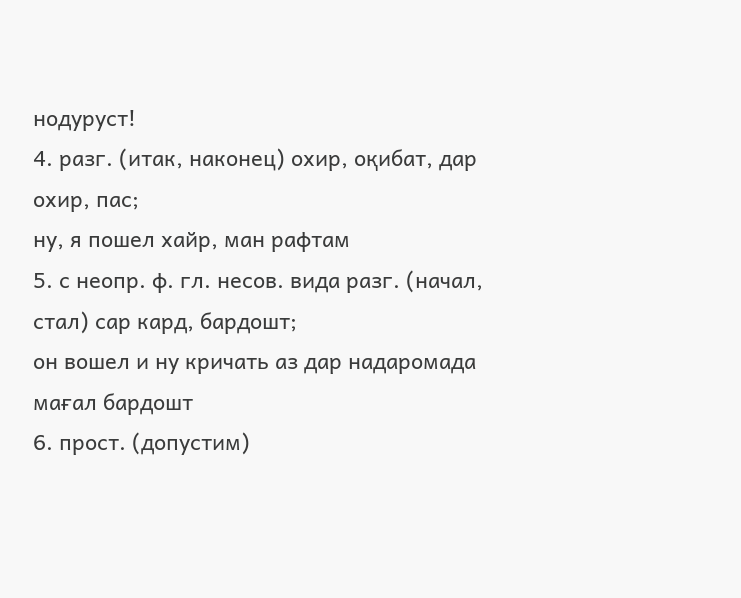нодуруст!
4. разг. (итак, наконец) охир, оқибат, дар охир, пас;
ну, я пошел хайр, ман рафтам
5. с неопр. ф. гл. несов. вида разг. (начал, стал) сар кард, бардошт;
он вошел и ну кричать аз дар надаромада мағал бардошт
6. прост. (допустим)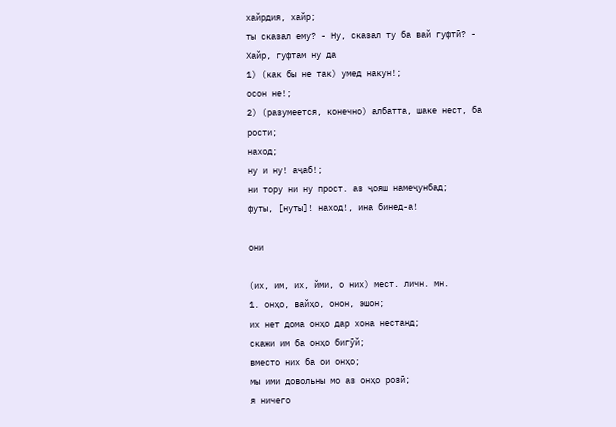хайрдия, хайр;
ты сказал ему? - Ну, сказал ту ба вай гуфтӣ? - Хайр, гуфтам ну да
1) (как бы не так) умед накун!;
осон не!;
2) (разумеется, конечно) албатта, шаке нест, ба рости;
наход;
ну и ну! аҷаб!;
ни тору ни ну прост. аз ҷояш намеҷунбад;
футы, [нуты]! наход!, ина бинед-а!

они

(их, им, их, йми, о них) мест. личн. мн.
1. онҳо, вайҳо, онон, эшон;
их нет дома онҳо дар хона нестанд;
скажи им ба онҳо бигӯй;
вместо них ба ои онҳо;
мы ими довольны мо аз онҳо розӣ;
я ничего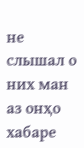не слышал о них ман аз онҳо хабаре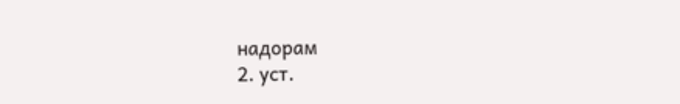надорам
2. уст.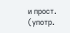и прост. (употр.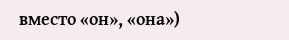вместо «он», «она»)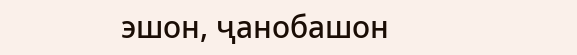эшон, ҷанобашон